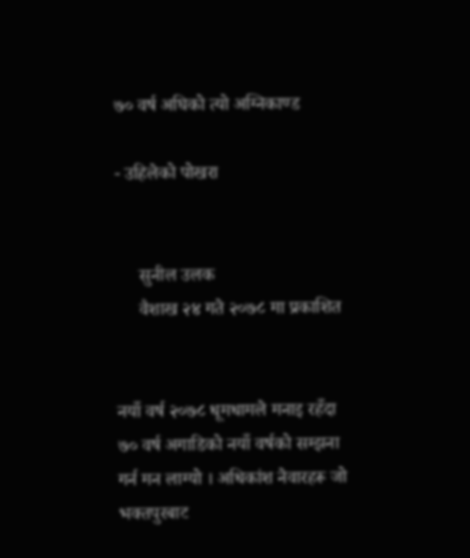७० वर्ष अघिको त्यो अग्निकाण्ड

- उहिलेको पोखरा


     सुनील उलक
     वैशाख २४ गते २०७८ मा प्रकाशित


नयाँ वर्ष २०७८ धूमधामले मनाइ रहँदा ७० वर्ष अगाडिको नयाँ वर्षको सम्झना गर्न मन लाग्यो । अधिकांश नेवारहरू जो भक्तपुरबाट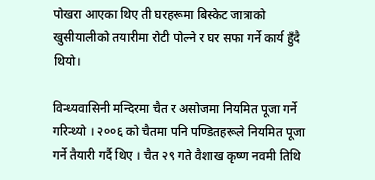पोखरा आएका थिए ती घरहरूमा बिस्केट जात्राको खुसीयालीको तयारीमा रोटी पोल्ने र घर सफा गर्ने कार्य हुँदै थियो।

विन्ध्यवासिनी मन्दिरमा चैत र असोजमा नियमित पूजा गर्ने गरिन्थ्यो । २००६ को चैतमा पनि पण्डितहरूले नियमित पूजा गर्ने तैयारी गर्दै थिए । चैत २९ गते वैशाख कृष्ण नवमी तिथि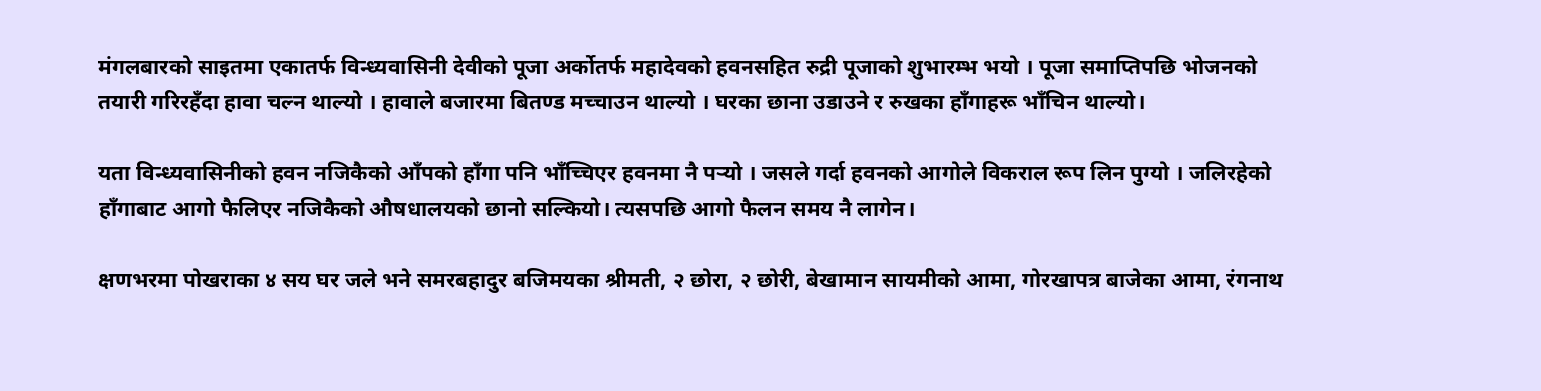मंगलबारको साइतमा एकातर्फ विन्ध्यवासिनी देवीको पूजा अर्कोतर्फ महादेवको हवनसहित रुद्री पूजाको शुभारम्भ भयो । पूजा समाप्तिपछि भोजनको तयारी गरिरहँदा हावा चल्न थाल्यो । हावाले बजारमा बितण्ड मच्चाउन थाल्यो । घरका छाना उडाउने र रुखका हाँगाहरू भाँचिन थाल्यो।

यता विन्ध्यवासिनीको हवन नजिकैको आँपको हाँगा पनि भाँच्चिएर हवनमा नै पर्‍यो । जसले गर्दा हवनको आगोले विकराल रूप लिन पुग्यो । जलिरहेको हाँगाबाट आगो फैलिएर नजिकैको औषधालयको छानो सल्कियो। त्यसपछि आगो फैलन समय नै लागेन।

क्षणभरमा पोखराका ४ सय घर जले भने समरबहादुर बजिमयका श्रीमती, २ छोरा, २ छोरी, बेखामान सायमीको आमा, गोरखापत्र बाजेका आमा, रंगनाथ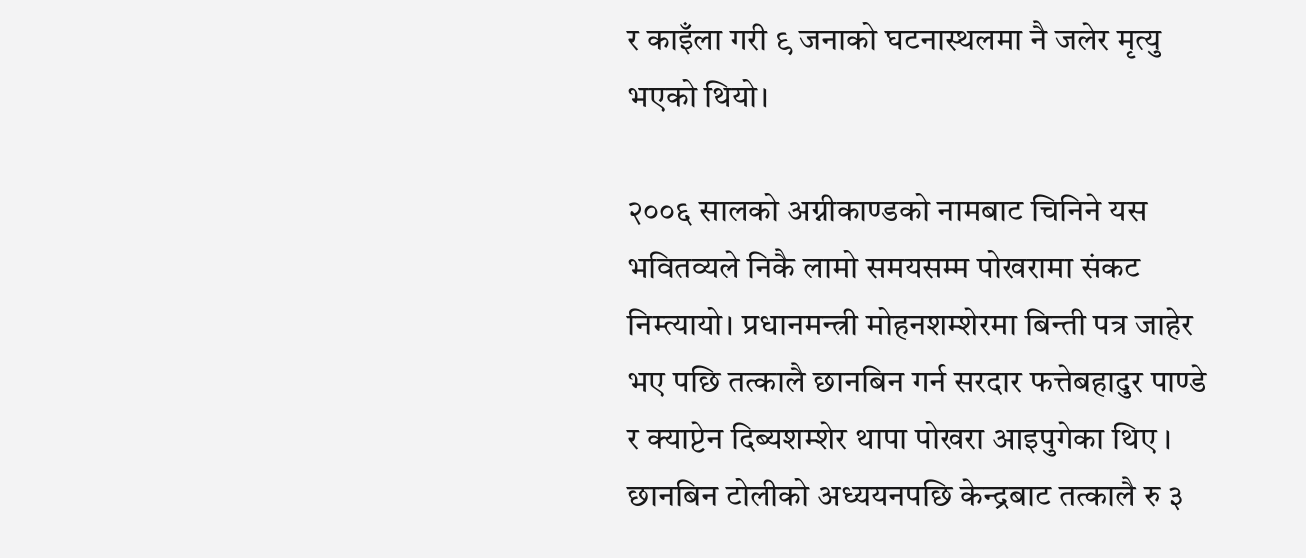र काइँला गरी ९ जनाको घटनास्थलमा नै जलेर मृत्यु भएको थियो।

२००६ सालको अग्नीकाण्डको नामबाट चिनिने यस भवितव्यले निकै लामो समयसम्म पोखरामा संकट निम्त्यायो। प्रधानमन्त्री मोहनशम्शेरमा बिन्ती पत्र जाहेर भए पछि तत्कालै छानबिन गर्न सरदार फत्तेबहादुर पाण्डे र क्याप्टेन दिब्यशम्शेर थापा पोखरा आइपुगेका थिए । छानबिन टोलीको अध्ययनपछि केन्द्रबाट तत्कालै रु ३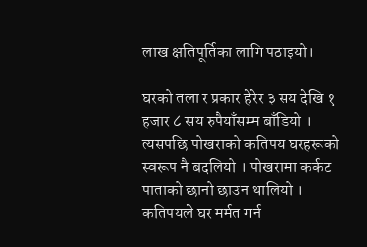लाख क्षतिपूर्तिका लागि पठाइयो।

घरको तला र प्रकार हेरेर ३ सय देखि १ हजार ८ सय रुपैयाँसम्म बाँडियो । त्यसपछि पोखराको कतिपय घरहरूको स्वरूप नै बदलियो । पोखरामा कर्कट पाताको छानो छाउन थालियो । कतिपयले घर मर्मत गर्न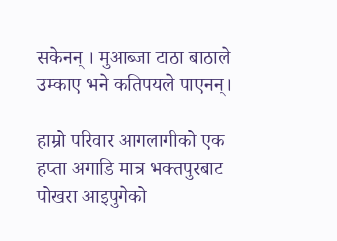सकेनन् । मुआब्जा टाठा बाठाले उम्काए भने कतिपयले पाएनन्।

हाम्रो परिवार आगलागीको एक हप्ता अगाडि मात्र भक्तपुरबाट पोखरा आइपुगेको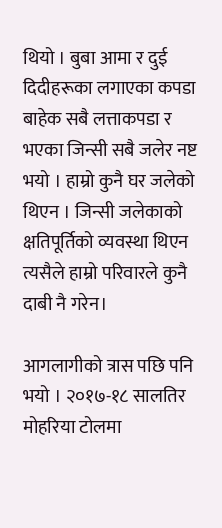थियो । बुबा आमा र दुई दिदीहरूका लगाएका कपडा बाहेक सबै लत्ताकपडा र भएका जिन्सी सबै जलेर नष्ट भयो । हाम्रो कुनै घर जलेको थिएन । जिन्सी जलेकाको क्षतिपूर्तिको व्यवस्था थिएन त्यसैले हाम्रो परिवारले कुनै दाबी नै गरेन।

आगलागीको त्रास पछि पनि भयो । २०१७-१८ सालतिर मोहरिया टोलमा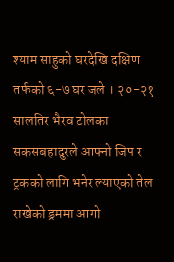श्याम साहुको घरदेखि दक्षिण तर्फको ६-७ घर जले । २०-२१ सालतिर भैरव टोलका सकसबहादुरले आफ्नो जिप र ट्रकको लागि भनेर ल्याएको तेल राखेको ड्रममा आगो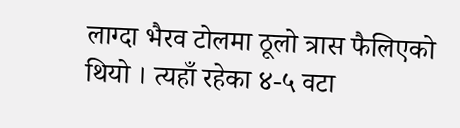लाग्दा भैरव टोलमा ठूलो त्रास फैलिएको थियो । त्यहाँ रहेका ४-५ वटा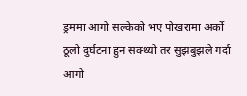ड्रममा आगो सल्केको भए पोखरामा अर्को ठूलो दुर्घटना हुन सक्थ्यो तर सुझबुझले गर्दा आगो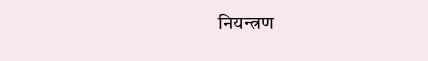नियन्त्रण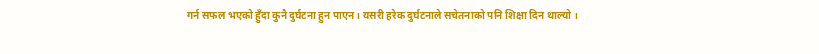गर्न सफल भएको हुँदा कुनै दुर्घटना हुन पाएन। यसरी हरेक दुर्घटनाले सचेतनाको पनि शिक्षा दिन थाल्यो ।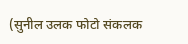(सुनील उलक फोटो संकलक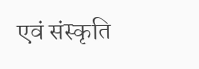एवं संस्कृति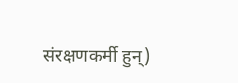संरक्षणकर्मी हुन्)